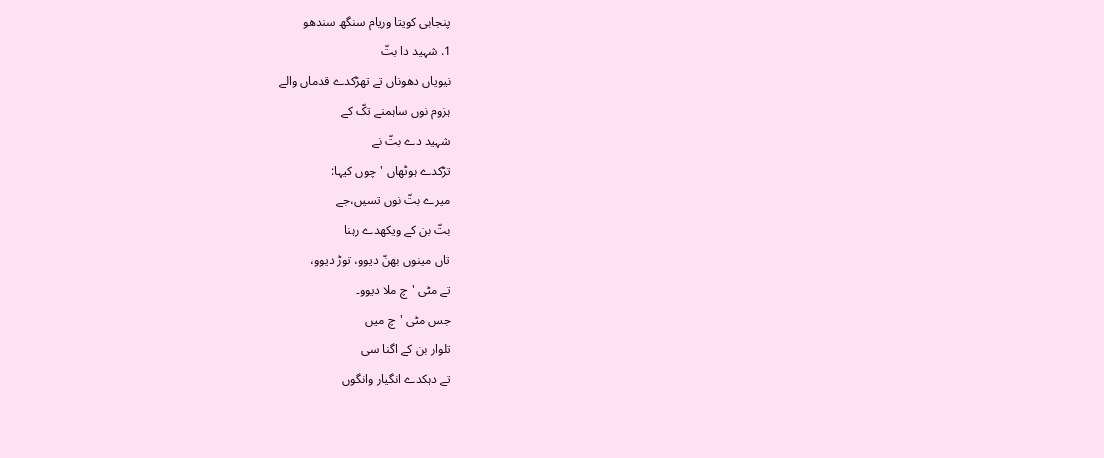پنجابی کویتا وریام سنگھ سندھو
1. شہید دا بتّ
نیویاں دھوناں تے تھڑکدے قدماں والے
ہزوم نوں ساہمنے تکّ کے
شہید دے بتّ نے
تڑکدے ہوٹھاں 'چوں کیہا:
میرے بتّ نوں تسیں،جے
بتّ بن کے ویکھدے رہنا
تاں مینوں بھنّ دیوو، توڑ دیوو،
تے مٹی 'چ ملا دیوو۔
جس مٹی 'چ میں
تلوار بن کے اگنا سی
تے دہکدے انگیار وانگوں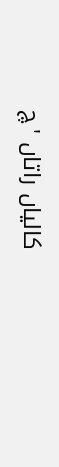کالیاں راتاں 'چ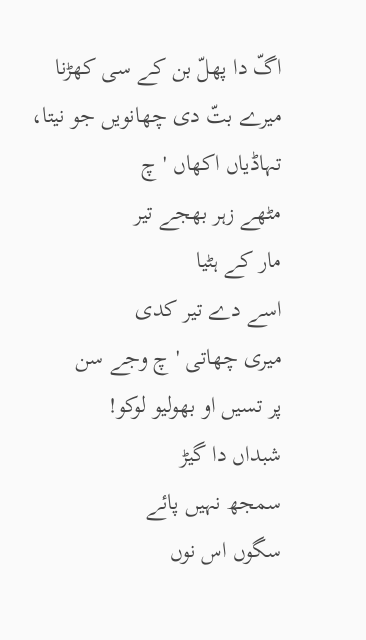اگّ دا پھلّ بن کے سی کھڑنا
میرے بتّ دی چھانویں جو نیتا،
تہاڈیاں اکھاں 'چ
مٹھے زہر بھجے تیر
مار کے ہٹیا
اسے دے تیر کدی
میری چھاتی 'چ وجے سن
پر تسیں او بھولیو لوکو!
شبداں دا گیڑ
سمجھ نہیں پائے
سگوں اس نوں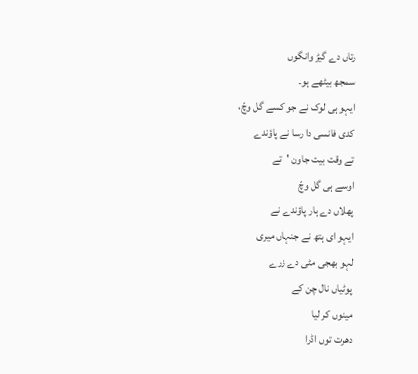رتاں دے گیڑ وانگوں
سمجھ بیٹھے ہو۔
ایہو ہی لوک نے جو کسے گل وچّ،
کدی فانسی دا رسا نے پاؤندے
تے وقت بیت جاون 'تے
اوسے ہی گل وچّ
پھلاں دے ہار پاؤندے نے
ایہو ای ہتھ نے جنہاں میری
لہو بھجی مٹی دے زرے
پوٹیاں نال چن کے
مینوں کر لیا
دھرت توں اڈرا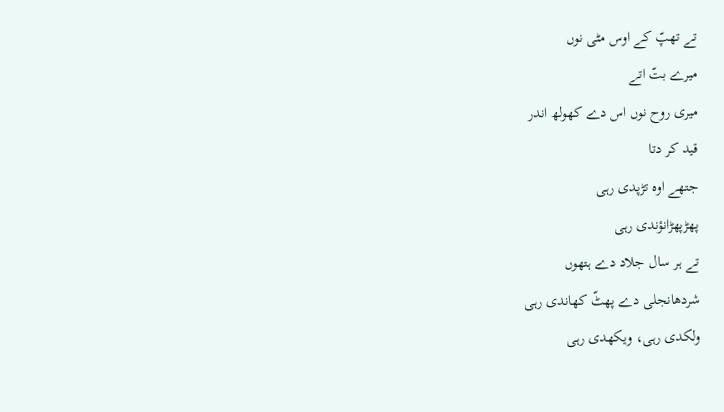تے تھپّ کے اوس مٹی نوں
میرے بتّ اتے
میری روح نوں اس دے کھولھ اندر
قید کر دتا
جتھے اوہ تڑپدی رہی
پھڑپھڑانؤندی رہی
تے ہر سال جلاد دے ہتھوں
شردھانجلی دے پھٹّ کھاندی رہی
ولکدی رہی، ویکھدی رہی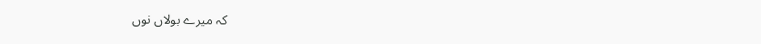کہ میرے بولاں نوں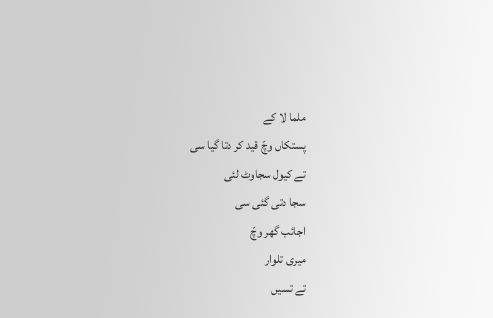ملما لا کے
پستکاں وچّ قید کر دتا گیا سی
تے کیول سجاوٹ لئی
سجا دتی گئی سی
اجائب گھر وچّ
میری تلوار
تے تسیں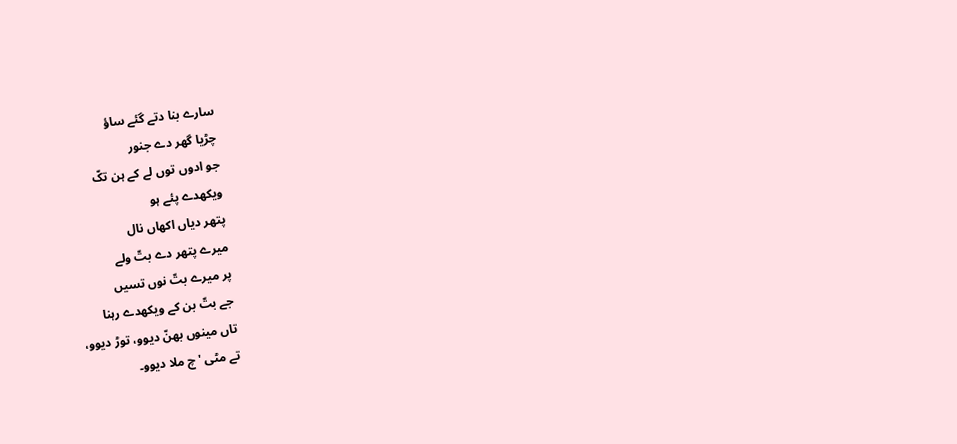سارے بنا دتے گئے ساؤ
چڑیا گھر دے جنور
جو ادوں توں لے کے ہن تکّ
ویکھدے پئے ہو
پتھر دیاں اکھاں نال
میرے پتھر دے بتّ ولے
پر میرے بتّ نوں تسیں
جے بتّ بن کے ویکھدے رہنا
تاں مینوں بھنّ دیوو، توڑ دیوو،
تے مٹی 'چ ملا دیوو۔